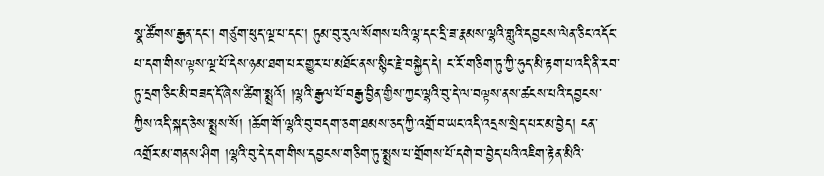སྣ་ཚོགས་རྒྱན་དང་། གཙུག་ཕུད་ལྔ་པ་དང་། ཏུམ་བུ་རུལ་སོགས་པའི་ལྷ་དང་དྲི་ཟ་རྣམས་ལྷའི་གླུའི་དབྱངས་ལེན་ཅིང་འདོང་པ་དག་གིས་ལྟས་ལྔ་པོ་དེས་ཉམ་ཐག་པར་གྱུར་པ་མཐོང་ནས་སྙིང་རྗེ་བསྐྱེད་དེ། ང་རོ་གཅིག་ཏུ་ཀྱི་ཧུད་མི་རྟག་པ་འདི་ནི་རབ་ཏུ་དྲག་ཅིང་མི་བཟད་དོ་ཞེས་ཚིག་སྨྲའོ། །ལྷའི་རྒྱལ་པོ་བརྒྱ་བྱིན་གྱིས་ཀྱང་ལྷའི་བུ་དེ་ལ་བལྟས་ནས་ཚངས་པའི་དབྱངས་ཀྱིས་འདི་སྐད་ཅེས་སྨྲས་སོ། །ཆོག་གོ་ལྷའི་བུ་བདག་ཅག་ཐམས་ཅད་ཀྱི་འགྲོ་བ་ཡང་འདི་འདྲས་སྲེད་པར་མ་བྱེད། ངན་འགྲོར་མ་གནས་ཤིག །ལྷའི་བུ་དེ་དག་གིས་དབྱངས་གཅིག་ཏུ་སྨྲས་པ་གྲོགས་པོ་དགེ་བ་བྱེད་པའི་འཇིག་རྟེན་མིའི་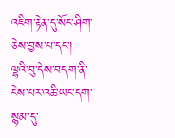འཇིག་རྟེན་དུ་སོང་ཤིག་ཅེས་བྱས་པ་དང་། ལྷའི་བུ་དེས་བདག་ནི་ངེས་པར་འཆི་ཡང་དག་སྙམ་དུ་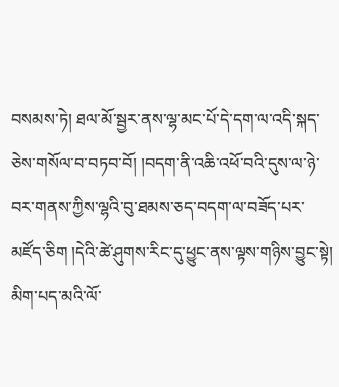བསམས་ཏེ། ཐལ་མོ་སྦྱར་ནས་ལྷ་མང་པོ་དེ་དག་ལ་འདི་སྐད་ཅེས་གསོལ་བ་བཏབ་བོ། །བདག་ནི་འཆི་འཕོ་བའི་དུས་ལ་ཉེ་བར་གནས་ཀྱིས་ལྷའི་བུ་ཐམས་ཅད་བདག་ལ་བཟོད་པར་མཛོད་ཅིག །དེའི་ཚེ་ཤུགས་རིང་དུ་ཕྱུང་ནས་ལྟས་གཉིས་བྱུང་སྟེ། མིག་པད་མའི་ལོ་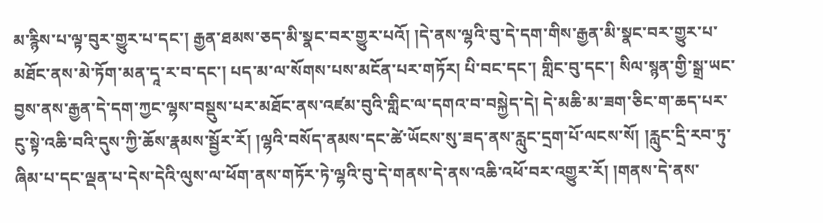མ་རྙིས་པ་ལྟ་བུར་གྱུར་པ་དང་། རྒྱན་ཐམས་ཅད་མི་སྣང་བར་གྱུར་པའོ། །དེ་ནས་ལྷའི་བུ་དེ་དག་གིས་རྒྱན་མི་སྣང་བར་གྱུར་པ་མཐོང་ནས་མེ་ཏོག་མན་དཱ་ར་བ་དང་། པད་མ་ལ་སོགས་པས་མངོན་པར་གཏོར། པི་བང་དང་། གླིང་བུ་དང་། སིལ་སྙན་གྱི་སྒྲ་ཡང་བྱས་ནས་རྒྱན་དེ་དག་ཀྱང་ལྷས་བསྡུས་པར་མཐོང་ནས་འཛམ་བུའི་གླིང་ལ་དགའ་བ་བསྐྱེད་དེ། དེ་མཆི་མ་ཟག་ཅིང་ག་ཆད་པར་ངུ་སྟེ་འཆི་བའི་དུས་ཀྱི་ཆོས་རྣམས་སྦྱོར་རོ། །ལྷའི་བསོད་ནམས་དང་ཚེ་ཡོངས་སུ་ཟད་ནས་རླུང་དྲག་པོ་ལངས་སོ། །རླུང་དྲི་རབ་ཏུ་ཞིམ་པ་དང་ལྡན་པ་དེས་དེའི་ལུས་ལ་ཕོག་ནས་གཏོར་ཏེ་ལྷའི་བུ་དེ་གནས་དེ་ནས་འཆི་འཕོ་བར་འགྱུར་རོ། །གནས་དེ་ནས་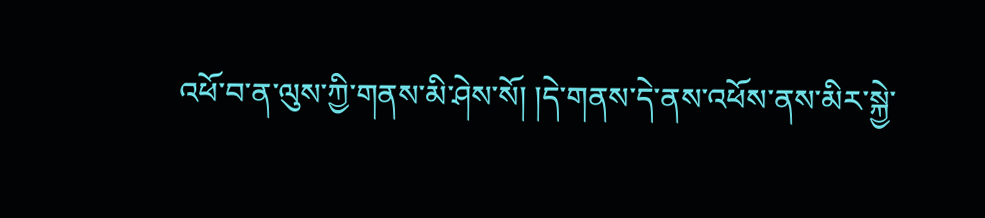འཕོ་བ་ན་ལུས་ཀྱི་གནས་མི་ཤེས་སོ། །དེ་གནས་དེ་ནས་འཕོས་ནས་མིར་སྐྱེ་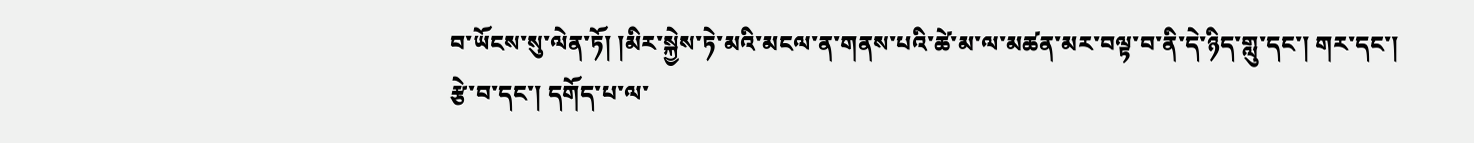བ་ཡོངས་སུ་ལེན་ཏོ། །མིར་སྐྱེས་ཏེ་མའི་མངལ་ན་གནས་པའི་ཚེ་མ་ལ་མཚན་མར་བལྟ་བ་ནི་དེ་ཉིད་གླུ་དང་། གར་དང་། རྩེ་བ་དང་། དགོད་པ་ལ་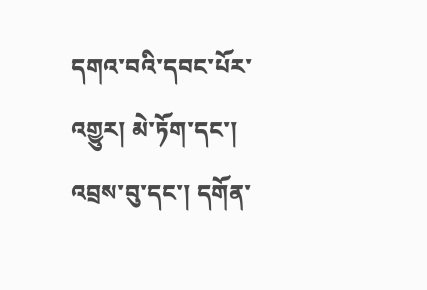དགའ་བའི་དབང་པོར་འགྱུར། མེ་ཏོག་དང་། འབྲས་བུ་དང་། དགོན་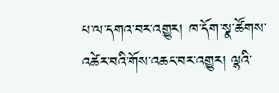པ་ལ་དགའ་བར་འགྱུར། ཁ་དོག་སྣ་ཚོགས་འཚེར་བའི་གོས་འཆང་བར་འགྱུར། ལྷའི་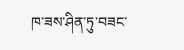ཁ་ཟས་ཤིན་ཏུ་བཟང་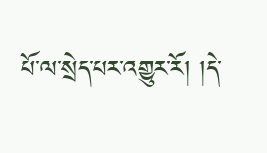པོ་ལ་སྲེད་པར་འགྱུར་རོ། །དེ་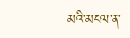མའི་མངལ་ན་